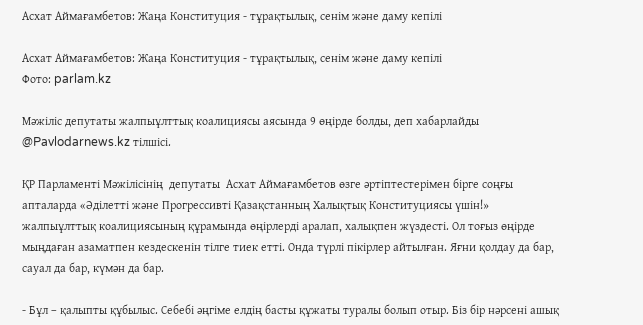Асхат Аймағамбетов: Жаңа Конституция - тұрақтылық, сенім және даму кепілі

Асхат Аймағамбетов: Жаңа Конституция - тұрақтылық, сенім және даму кепілі
Фото: parlam.kz

Мәжіліс депутаты жалпыұлттық коалициясы аясында 9 өңірде болды, деп хабарлайды @Pavlodarnews.kz тілшісі.

ҚР Парламенті Мәжілісінің  депутаты  Асхат Аймағамбетов өзге әртіптестерімен бірге соңғы апталарда «Әділетті және Прогрессивті Қазақстанның Халықтық Конституциясы үшін!» жалпыұлттық коалициясының құрамында өңірлерді аралап, халықпен жүздесті. Ол тоғыз өңірде мыңдаған азаматпен кездескенін тілге тиек етті. Онда түрлі пікірлер айтылған. Яғни қолдау да бар, сауал да бар, күмән да бар.

- Бұл – қалыпты құбылыс. Себебі әңгіме елдің басты құжаты туралы болып отыр. Біз бір нәрсені ашық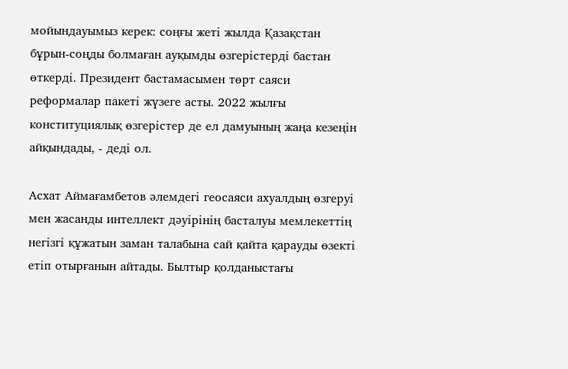мойындауымыз керек: соңғы жеті жылда Қазақстан бұрын-соңды болмаған ауқымды өзгерістерді бастан өткерді. Президент бастамасымен төрт саяси реформалар пакеті жүзеге асты. 2022 жылғы конституциялық өзгерістер де ел дамуының жаңа кезеңін айқындады, - деді ол.

Асхат Аймағамбетов әлемдегі геосаяси ахуалдың өзгеруі мен жасанды интеллект дәуірінің басталуы мемлекеттің негізгі құжатын заман талабына сай қайта қарауды өзекті етіп отырғанын айтады. Былтыр қолданыстағы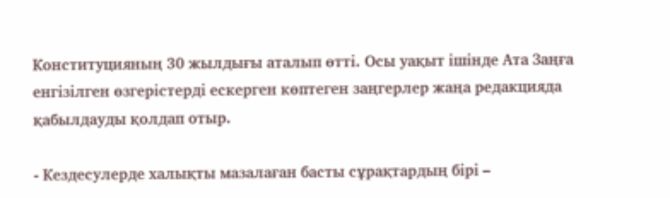Конституцияның 30 жылдығы аталып өтті. Осы уақыт ішінде Ата Заңға енгізілген өзгерістерді ескерген көптеген заңгерлер жаңа редакцияда қабылдауды қолдап отыр.

- Кездесулерде халықты мазалаған басты сұрақтардың бірі –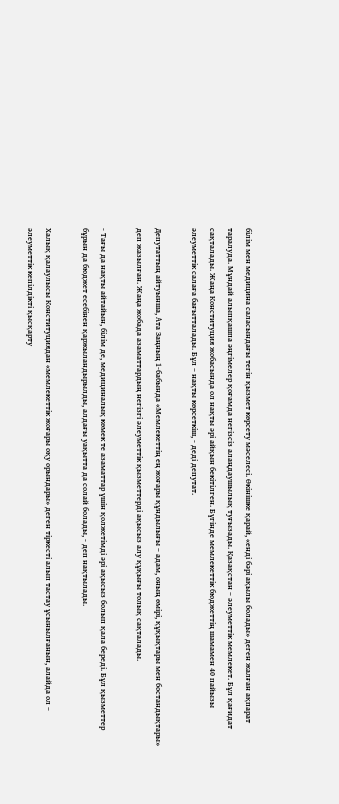білім мен медицина саласындағы тегін қызмет көрсету мәселесі. Өкінішке қарай, «енді бәрі ақылы болады» деген жалған ақпарат таралуда. Мұндай алыпқашпа әңгімелер қоғамда негізсіз алаңдаушылық туғызады. Қазақстан – әлеуметтік мемлекет. Бұл қағидат сақталады. Жаңа Конституция жобасында ол нақты әрі айқын бекітілген. Бүгінде мемлекеттік бюджеттің шамамен 40 пайызы әлеуметтік салаға бағытталады. Бұл – нақты көрсеткіш, - деді депутат.

Депутаттың айтуынша, Ата Заңның 1-бабында «Мемлекеттің ең жоғары құндылығы – адам, оның өмірі, құқықтары мен бостандықтары» деп жазылған. Жаңа жобада азаматтардың негізгі әлеуметтік қызметтерді ақысыз алу құқығы толық сақталады.

- Тағы да нақты айтайын, білім де, медициналық көмек те азаматтар үшін қолжетімді әрі ақысыз болып қала береді. Бұл қызметтер бұрын да бюджет есебінен қаржыландырылды, алдағы уақытта да солай болады, - деп нақтылады.

Халық қалаулысы Конституциядан «мемлекеттік жоғары оқу орындары» деген тіркесті алып тастау ұсынылғанын, алайда ол – әлеуметтік кепілдікті қысқарту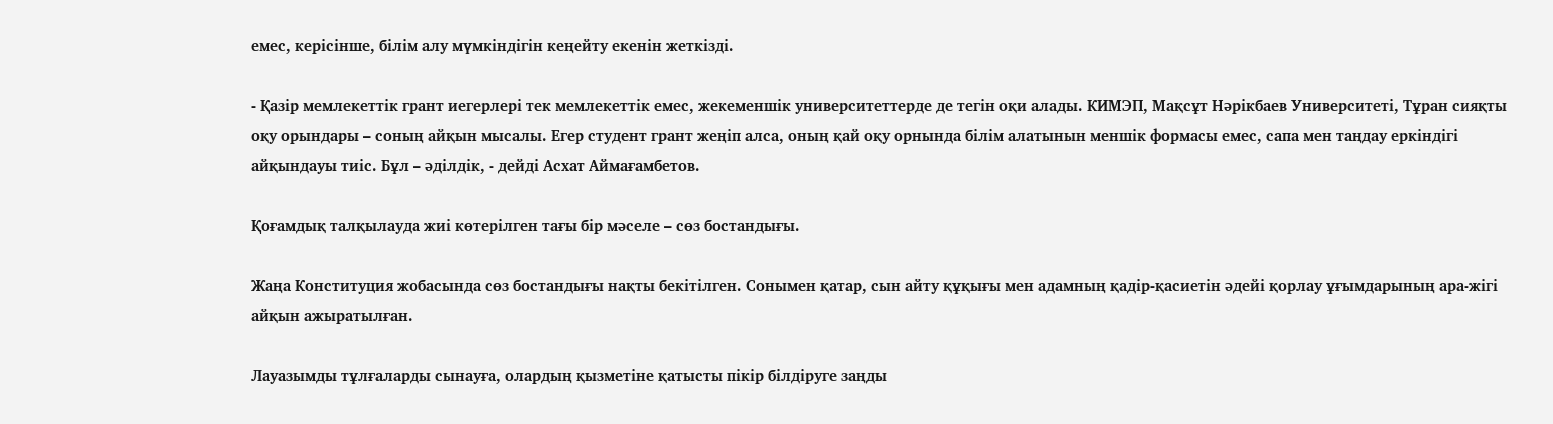емес, керісінше, білім алу мүмкіндігін кеңейту екенін жеткізді.

- Қазір мемлекеттік грант иегерлері тек мемлекеттік емес, жекеменшік университеттерде де тегін оқи алады. КИМЭП, Мақсұт Нәрікбаев Университеті, Тұран сияқты оқу орындары – соның айқын мысалы. Егер студент грант жеңіп алса, оның қай оқу орнында білім алатынын меншік формасы емес, сапа мен таңдау еркіндігі айқындауы тиіс. Бұл – әділдік, - дейді Асхат Аймағамбетов.

Қоғамдық талқылауда жиі көтерілген тағы бір мәселе – сөз бостандығы.

Жаңа Конституция жобасында сөз бостандығы нақты бекітілген. Сонымен қатар, сын айту құқығы мен адамның қадір-қасиетін әдейі қорлау ұғымдарының ара-жігі айқын ажыратылған.

Лауазымды тұлғаларды сынауға, олардың қызметіне қатысты пікір білдіруге заңды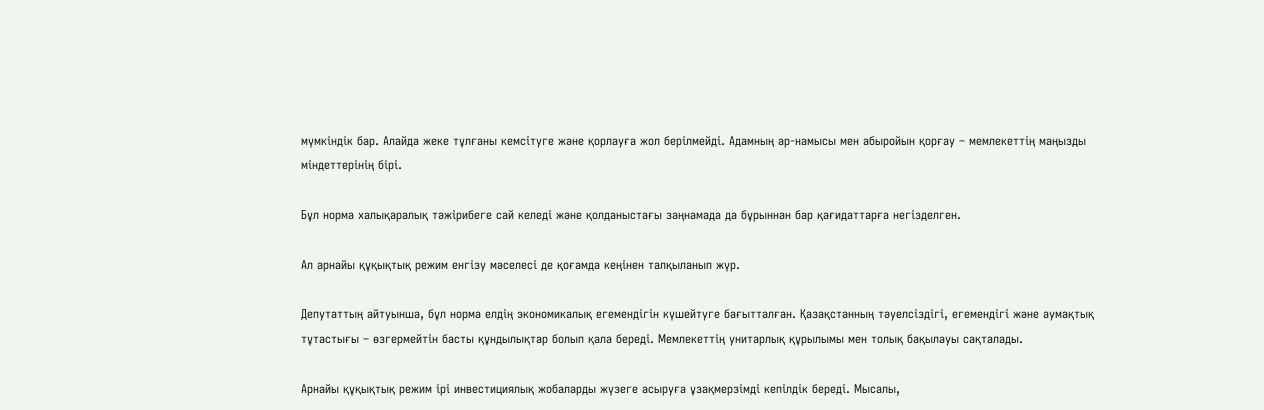мүмкіндік бар. Алайда жеке тұлғаны кемсітуге және қорлауға жол берілмейді. Адамның ар-намысы мен абыройын қорғау – мемлекеттің маңызды міндеттерінің бірі.

Бұл норма халықаралық тәжірибеге сай келеді және қолданыстағы заңнамада да бұрыннан бар қағидаттарға негізделген.

Ал арнайы құқықтық режим енгізу мәселесі де қоғамда кеңінен талқыланып жүр.

Депутаттың айтуынша, бұл норма елдің экономикалық егемендігін күшейтуге бағытталған. Қазақстанның тәуелсіздігі, егемендігі және аумақтық тұтастығы – өзгермейтін басты құндылықтар болып қала береді. Мемлекеттің унитарлық құрылымы мен толық бақылауы сақталады.

Арнайы құқықтық режим ірі инвестициялық жобаларды жүзеге асыруға ұзақмерзімді кепілдік береді. Мысалы,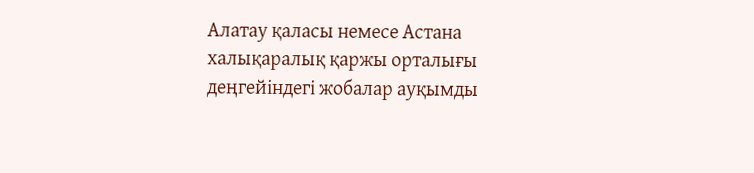Алатау қаласы немесе Астана халықаралық қаржы орталығы деңгейіндегі жобалар ауқымды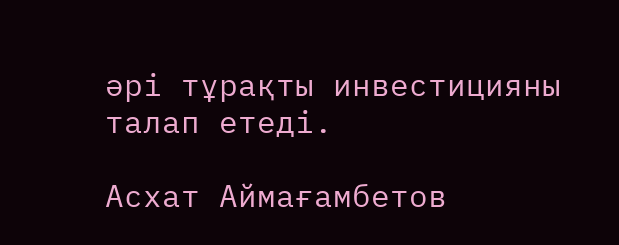әрі тұрақты инвестицияны талап етеді.

Асхат Аймағамбетов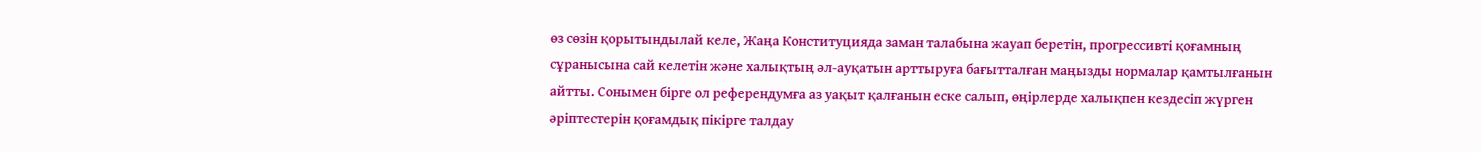өз сөзін қорытындылай келе, Жаңа Конституцияда заман талабына жауап беретін, прогрессивті қоғамның сұранысына сай келетін және халықтың әл-ауқатын арттыруға бағытталған маңызды нормалар қамтылғанын айтты. Сонымен бірге ол референдумға аз уақыт қалғанын еске салып, өңірлерде халықпен кездесіп жүрген әріптестерін қоғамдық пікірге талдау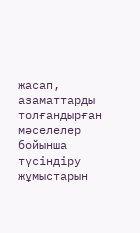жасап, азаматтарды толғандырған мәселелер бойынша түсіндіру жұмыстарын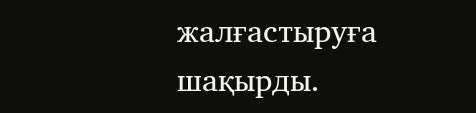жалғастыруға шақырды.